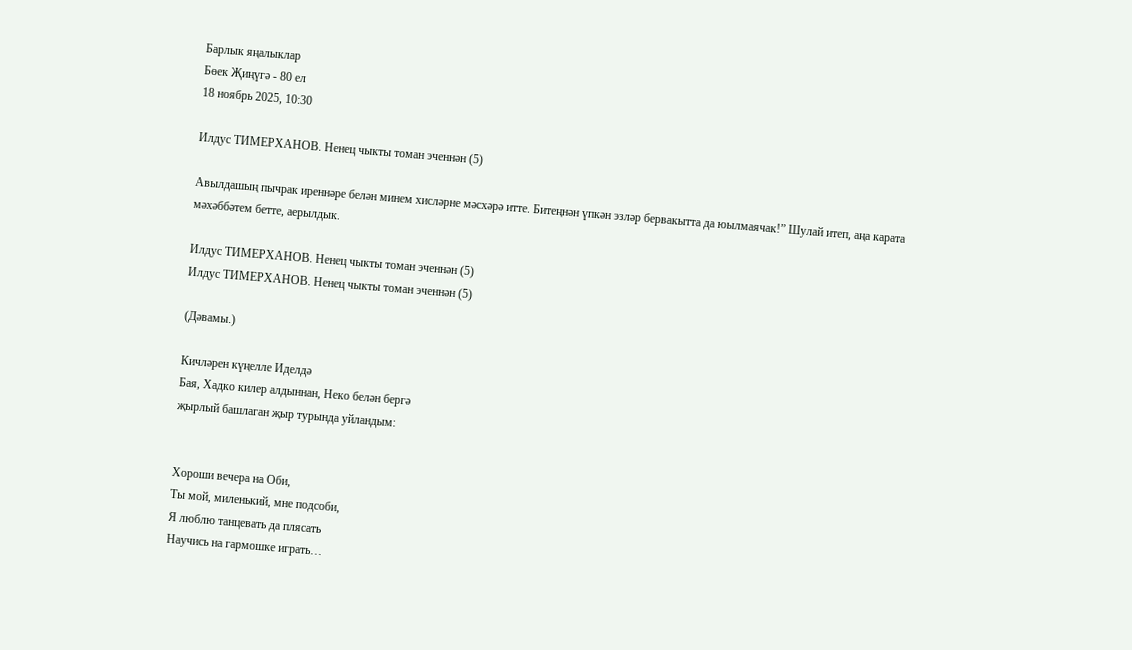Барлык яңалыклар
Бөек Җиңүгә - 80 ел
18 ноябрь 2025, 10:30

Илдус ТИМЕРХАНОВ. Ненец чыкты томан эченнән (5)

Авылдашың пычрак иреннəре белəн минем хислəрне мəсхəрə итте. Битеңнəн үпкəн эзлəр бервакытта да юылмаячак!” Шулай итеп, аңа карата мəхəббəтем бетте, аерылдык.

Илдус ТИМЕРХАНОВ. Ненец чыкты томан эченнән (5)
Илдус ТИМЕРХАНОВ. Ненец чыкты томан эченнән (5)

(Дәвамы.)

Кичлəрен күңелле Иделдə
Бая, Хадко килер алдыннан, Неко белəн бергə
җырлый башлаган җыр турында уйландым:


Хороши вечера на Оби,
Ты мой, миленький, мне подсоби,
Я люблю танцевать да плясать
Научись на гармошке играть…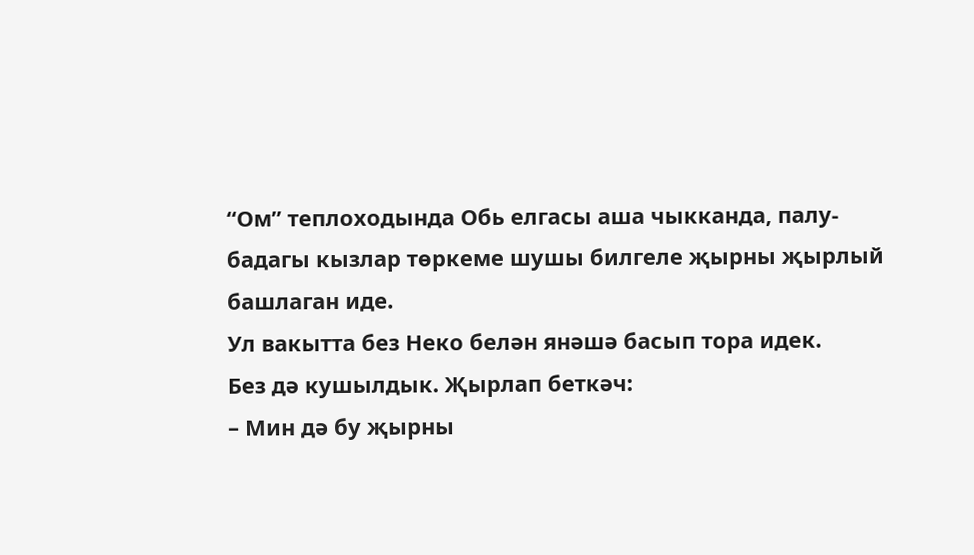“Ом” теплоходында Обь елгасы аша чыкканда, палу-
бадагы кызлар төркеме шушы билгеле җырны җырлый
башлаган иде.
Ул вакытта без Неко белəн янəшə басып тора идек.
Без дə кушылдык. Җырлап беткəч:
– Мин дə бу җырны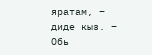яратам, – диде кыз. – Обь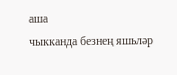аша
чыкканда безнең яшьлəр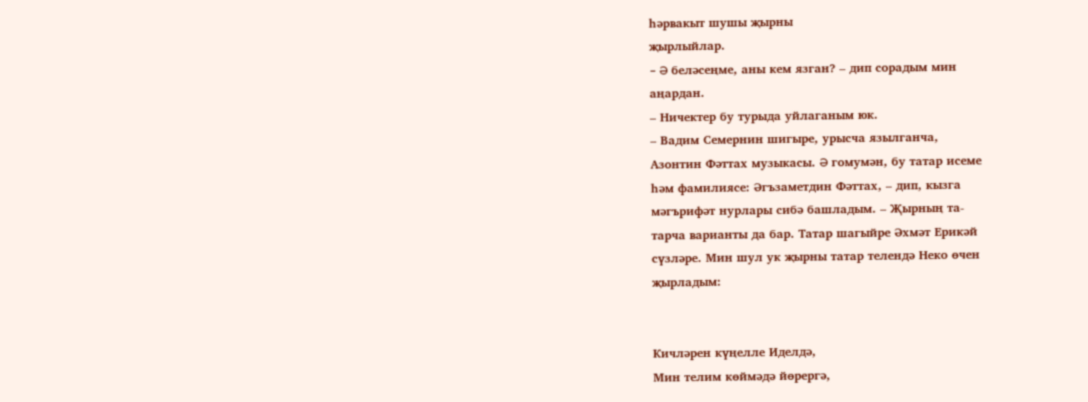һəрвакыт шушы җырны
җырлыйлар.
– Ə белəсеңме, аны кем язган? – дип сорадым мин
аңардан.
– Ничектер бу турыда уйлаганым юк.
– Вадим Семернин шигыре, урысча язылганча,
Азонтин Фəттах музыкасы. Ə гомумəн, бу татар исеме
һəм фамилиясе: Əгъзаметдин Фəттах, – дип, кызга
мəгърифəт нурлары сибə башладым. – Җырның та-
тарча варианты да бар. Татар шагыйре Əхмəт Ерикəй
сүзлəре. Мин шул ук җырны татар телендə Неко өчен
җырладым:


Кичлəрен күңелле Иделдə,
Мин телим көймəдə йөрергə,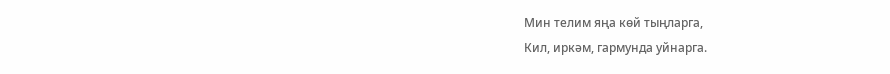Мин телим яңа көй тыңларга,
Кил, иркəм, гармунда уйнарга.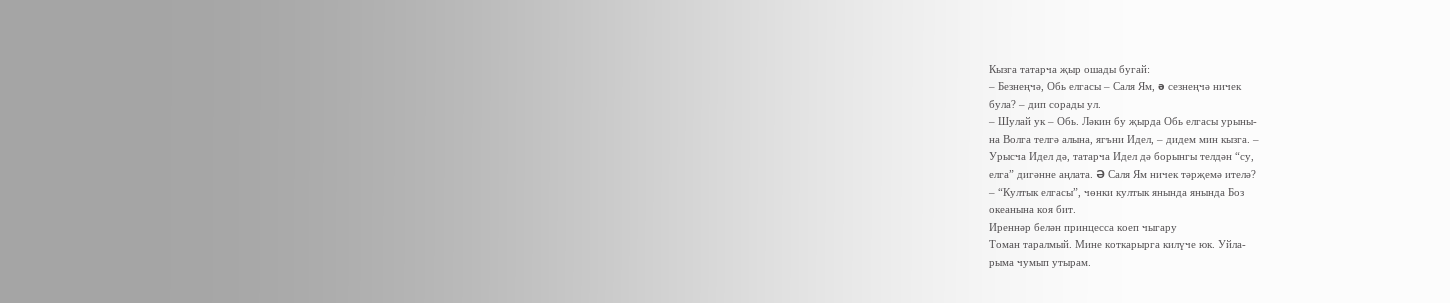Кызга татарча җыр ошады бугай:
– Безнеңчə, Обь елгасы – Саля Ям, ə сезнеңчə ничек
була? – дип сорады ул.
– Шулай ук – Обь. Лəкин бу җырда Обь елгасы урыны-
на Волга телгə алына, ягъни Идел, – дидем мин кызга. –
Урысча Идел дə, татарча Идел дə борынгы телдəн “су,
елга” дигəнне аңлата. Ə Саля Ям ничек тəрҗемə ителə?
– “Култык елгасы”, чөнки култык янында янында Боз
океанына коя бит.
Иреннəр белəн принцесса коеп чыгару
Томан таралмый. Мине коткарырга килүче юк. Уйла-
рыма чумып утырам.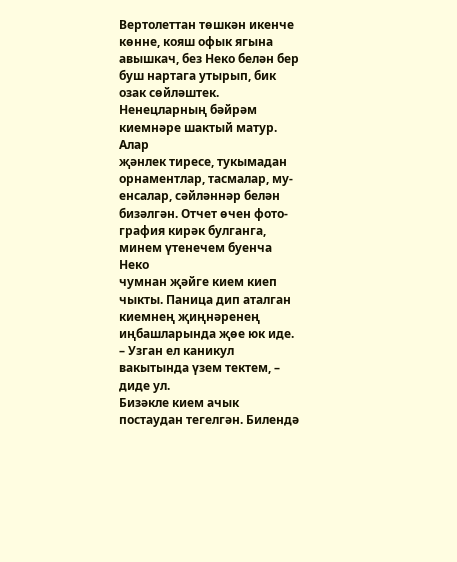Вертолеттан төшкəн икенче көнне, кояш офык ягына
авышкач, без Неко белəн бер буш нартага утырып, бик
озак сөйлəштек.
Ненецларның бəйрəм киемнəре шактый матур. Алар
җəнлек тиресе, тукымадан орнаментлар, тасмалар, му-
енсалар, сəйлəннəр белəн бизəлгəн. Отчет өчен фото-
графия кирəк булганга, минем үтенечем буенча Неко
чумнан җəйге кием киеп чыкты. Паница дип аталган
киемнең җиңнəренең иңбашларында җөе юк иде.
– Узган ел каникул вакытында үзем тектем, – диде ул.
Бизəкле кием ачык постаудан тегелгəн. Билендə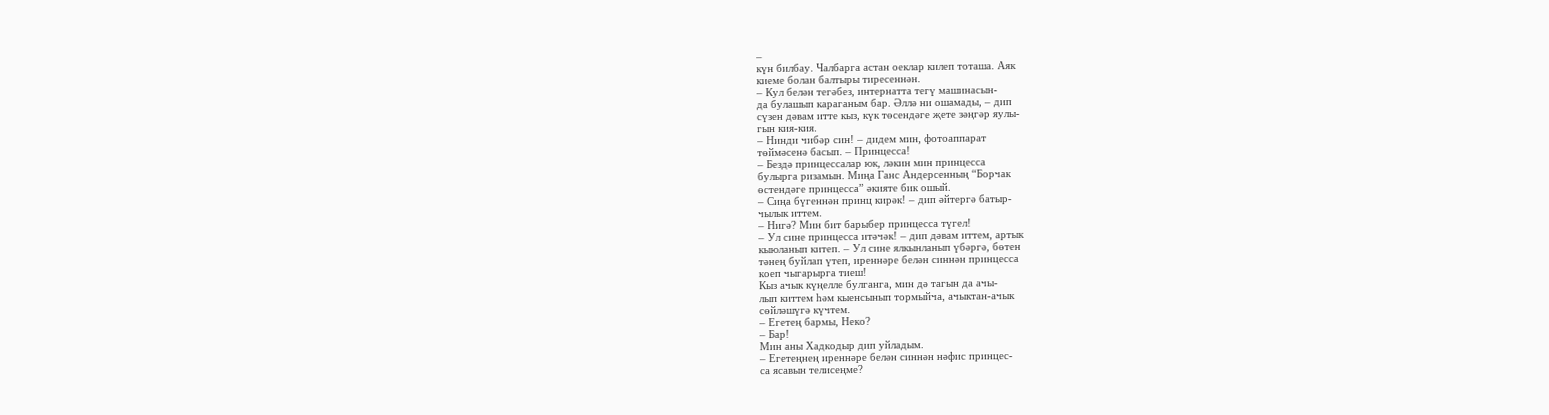–
күн билбау. Чалбарга астан оеклар килеп тоташа. Аяк
киеме болан балтыры тиресеннəн.
– Кул белəн тегəбез, интернатта тегү машинасын-
да булашып караганым бар. Əллə ни ошамады, – дип
сүзен дəвам итте кыз, күк төсендəге җете зəңгəр яулы-
гын кия-кия.
– Нинди чибəр син! – дидем мин, фотоаппарат
төймəсенə басып. – Принцесса!
– Бездə принцессалар юк, лəкин мин принцесса
булырга ризамын. Миңа Ганс Андерсенның “Борчак
өстендəге принцесса” əкияте бик ошый.
– Сиңа бүгеннəн принц кирəк! – дип əйтергə батыр-
чылык иттем.
– Нигə? Мин бит барыбер принцесса түгел!
– Ул сине принцесса итəчəк! – дип дəвам иттем, артык
кыюланып китеп. – Ул сине ялкынланып үбəргə, бөтен
тəнең буйлап үтеп, иреннəре белəн синнəн принцесса
коеп чыгарырга тиеш!
Кыз ачык күңелле булганга, мин дə тагын да ачы-
лып киттем һəм кыенсынып тормыйча, ачыктан-ачык
сөйлəшүгə күчтем.
– Егетең бармы, Неко?
– Бар!
Мин аны Хадкодыр дип уйладым.
– Егетеңнең иреннəре белəн синнəн нəфис принцес-
са ясавын телисеңме?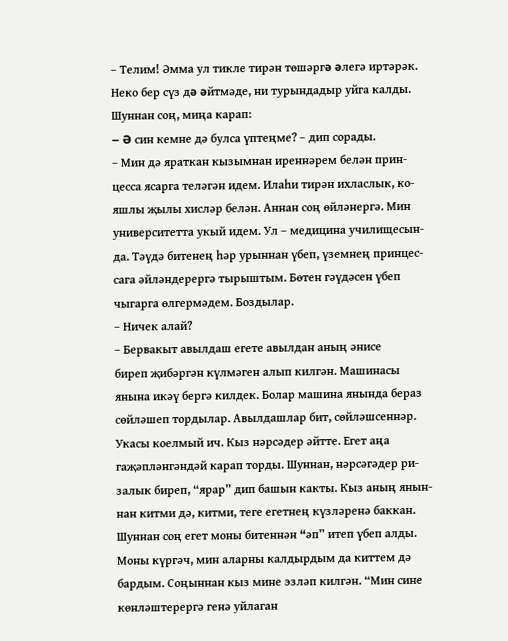– Телим! Əмма ул тикле тирəн төшəргə əлегə иртəрəк.
Неко бер сүз дə əйтмəде, ни турындадыр уйга калды.
Шуннан соң, миңа карап:
– Ə син кемне дə булса үптеңме? – дип сорады.
– Мин дə яраткан кызымнан иреннəрем белəн прин-
цесса ясарга телəгəн идем. Илаһи тирəн ихласлык, ко-
яшлы җылы хислəр белəн. Аннан соң өйлəнергə. Мин
университетта укый идем. Ул – медицина училищесын-
да. Тəүдə битенең һəр урыннан үбеп, үземнең принцес-
сага əйлəндерергə тырыштым. Бөтен гəүдəсен үбеп
чыгарга өлгермəдем. Боздылар.
– Ничек алай?
– Бервакыт авылдаш егете авылдан аның əнисе
биреп җибəргəн күлмəген алып килгəн. Машинасы
янына икəү бергə килдек. Болар машина янында бераз
сөйлəшеп тордылар. Авылдашлар бит, сөйлəшсеннəр.
Укасы коелмый ич. Кыз нəрсəдер əйтте. Егет аңа
гаҗəплəнгəндəй карап торды. Шуннан, нəрсəгəдер ри-
залык биреп, “ярар” дип башын какты. Кыз аның янын-
нан китми дə, китми, теге егетнең күзлəренə баккан.
Шуннан соң егет моны битеннəн “əп” итеп үбеп алды.
Моны күргəч, мин аларны калдырдым да киттем дə
бардым. Соңыннан кыз мине эзлəп килгəн. “Мин сине
көнлəштерергə генə уйлаган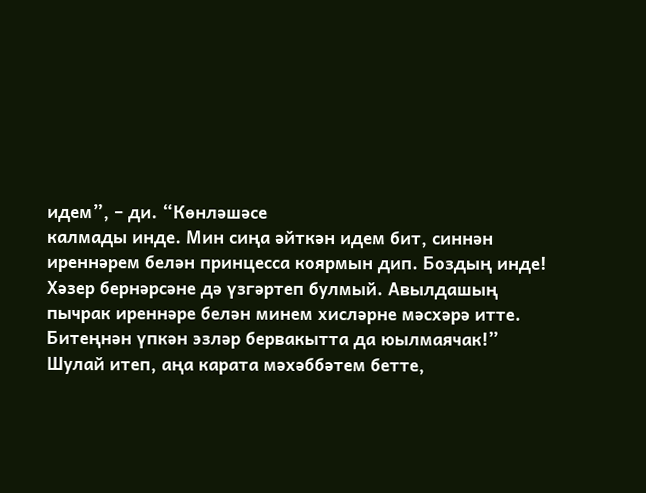идем”, – ди. “Көнлəшəсе
калмады инде. Мин сиңа əйткəн идем бит, синнəн
иреннəрем белəн принцесса коярмын дип. Боздың инде!
Хəзер бернəрсəне дə үзгəртеп булмый. Авылдашың
пычрак иреннəре белəн минем хислəрне мəсхəрə итте.
Битеңнəн үпкəн эзлəр бервакытта да юылмаячак!”
Шулай итеп, аңа карата мəхəббəтем бетте,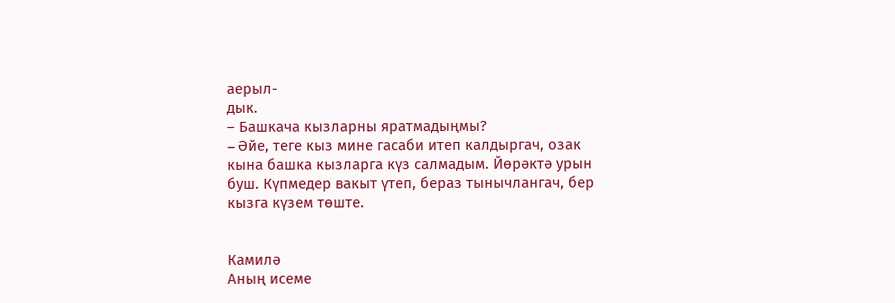аерыл-
дык.
– Башкача кызларны яратмадыңмы?
– Əйе, теге кыз мине гасаби итеп калдыргач, озак
кына башка кызларга күз салмадым. Йөрəктə урын
буш. Күпмедер вакыт үтеп, бераз тынычлангач, бер
кызга күзем төште.


Камилə
Аның исеме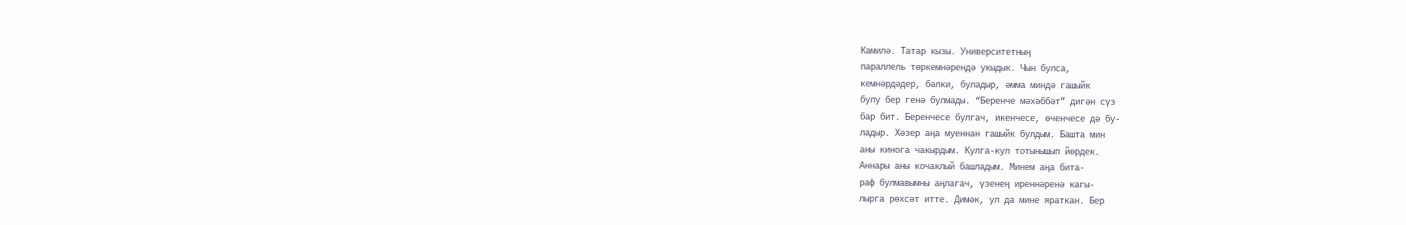Камилə. Татар кызы. Университетның
параллель төркемнəрендə укыдык. Чын булса,
кемнəрдəдер, бəлки, буладыр, əмма миндə гашыйк
булу бер генə булмады. “Беренче мəхəббəт” дигəн сүз
бар бит. Беренчесе булгач, икенчесе, өченчесе дə бу-
ладыр. Хəзер аңа муеннан гашыйк булдым. Башта мин
аны кинога чакырдым. Кулга-кул тотынышып йөрдек.
Аннары аны кочаклый башладым. Минем аңа бита-
раф булмавымны аңлагач, үзенең иреннəренə кагы-
лырга рөхсəт итте. Димəк, ул да мине яраткан. Бер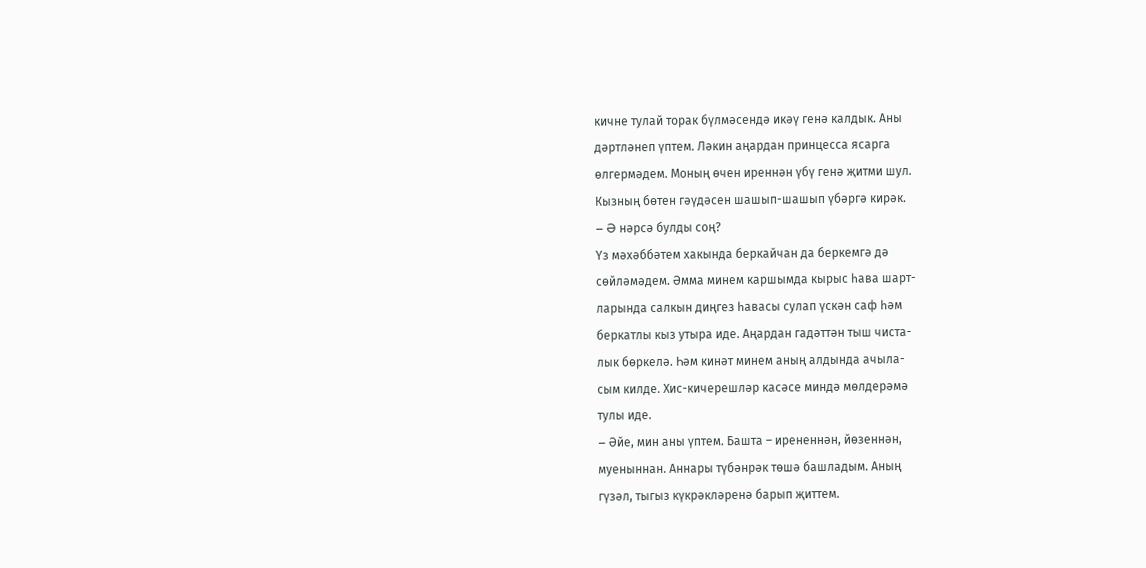кичне тулай торак бүлмəсендə икəү генə калдык. Аны
дəртлəнеп үптем. Лəкин аңардан принцесса ясарга
өлгермəдем. Моның өчен иреннəн үбү генə җитми шул.
Кызның бөтен гəүдəсен шашып-шашып үбəргə кирəк.
– Ə нəрсə булды соң?
Үз мəхəббəтем хакында беркайчан да беркемгə дə
сөйлəмəдем. Əмма минем каршымда кырыс һава шарт-
ларында салкын диңгез һавасы сулап үскəн саф һəм
беркатлы кыз утыра иде. Аңардан гадəттəн тыш чиста-
лык бөркелə. Һəм кинəт минем аның алдында ачыла-
сым килде. Хис-кичерешлəр касəсе миндə мөлдерəмə
тулы иде.
– Əйе, мин аны үптем. Башта – ирененнəн, йөзеннəн,
муеныннан. Аннары түбəнрəк төшə башладым. Аның
гүзəл, тыгыз күкрəклəренə барып җиттем.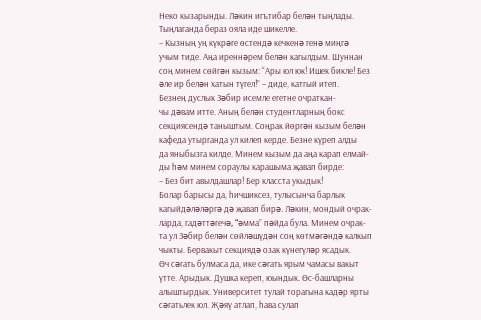Неко кызарынды. Лəкин игътибар белəн тыңлады.
Тыңлаганда бераз ояла иде шикелле.
– Кызның уң күкрəге өстендə кечкенə генə миңгə
учым тиде. Аңа иреннəрем белəн кагылдым. Шуннан
соң минем сөйгəн кызым: “Ары юл юк! Ишек бикле! Без
əле ир белəн хатын түгел!” – диде, катгый итеп.
Безнең дуслык Зəбир исемле егетне очраткан-
чы дəвам итте. Аның белəн студентларның бокс
секциясендə таныштым. Соңрак йөргəн кызым белəн
кафеда утырганда ул килеп керде. Безне күреп алды
да яныбызга килде. Минем кызым да аңа карап елмай-
ды һəм минем сораулы карашыма җавап бирде:
– Без бит авылдашлар! Бер класста укыдык!
Болар барысы да, һичшиксез, тулысынча барлык
кагыйдəлəлəргə дə җавап бирə. Лəкин, мондый очрак-
ларда, гадəттəгечə, “əмма” пəйда була. Минем очрак-
та ул Зəбир белəн сөйлəшүдəн соң көтмəгəндə калкып
чыкты. Бервакыт секциядə озак күнегүлəр ясадык.
Өч сəгать булмаса да, ике сəгать ярым чамасы вакыт
үтте. Арыдык. Душка кереп, юындык. Өс-башларны
алыштырдык. Университет тулай торагына кадəр ярты
сəгатьлек юл. Җəяү атлап, һава сулап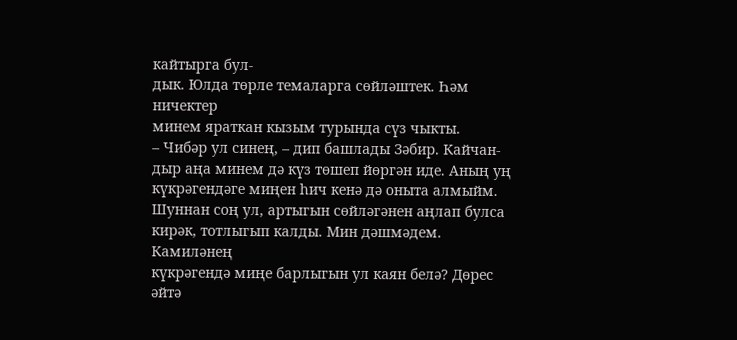кайтырга бул-
дык. Юлда төрле темаларга сөйлəштек. Һəм ничектер
минем яраткан кызым турында сүз чыкты.
– Чибəр ул синең, – дип башлады Зəбир. Кайчан-
дыр аңа минем дə күз төшеп йөргəн иде. Аның уң
күкрəгендəге миңен һич кенə дə оныта алмыйм.
Шуннан соң ул, артыгын сөйлəгəнен аңлап булса
кирəк, тотлыгып калды. Мин дəшмəдем. Камилəнең
күкрəгендə миңе барлыгын ул каян белə? Дөрес əйтə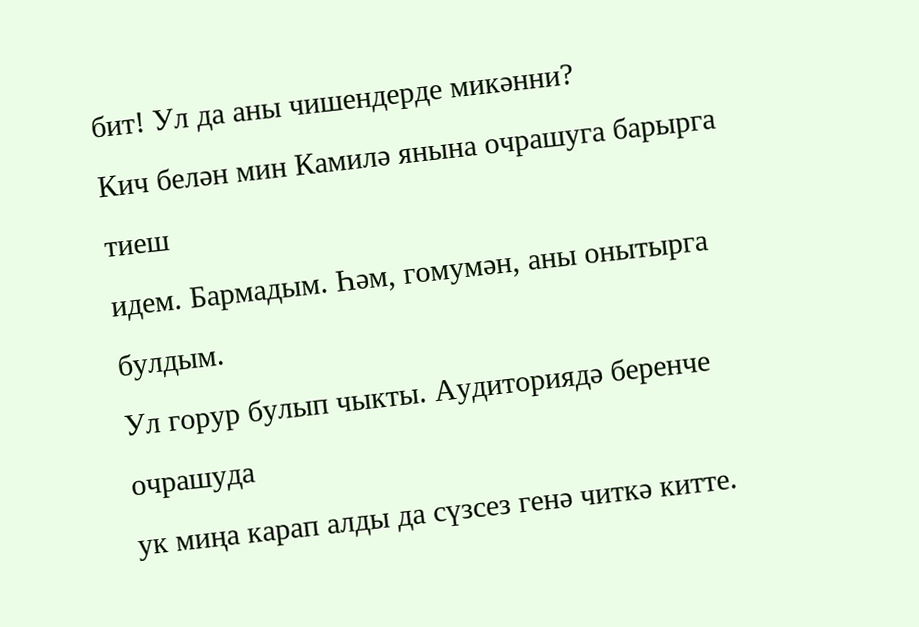бит! Ул да аны чишендерде микəнни?
Кич белəн мин Камилə янына очрашуга барырга тиеш
идем. Бармадым. Һəм, гомумəн, аны онытырга булдым.
Ул горур булып чыкты. Аудиториядə беренче очрашуда
ук миңа карап алды да сүзсез генə читкə китте.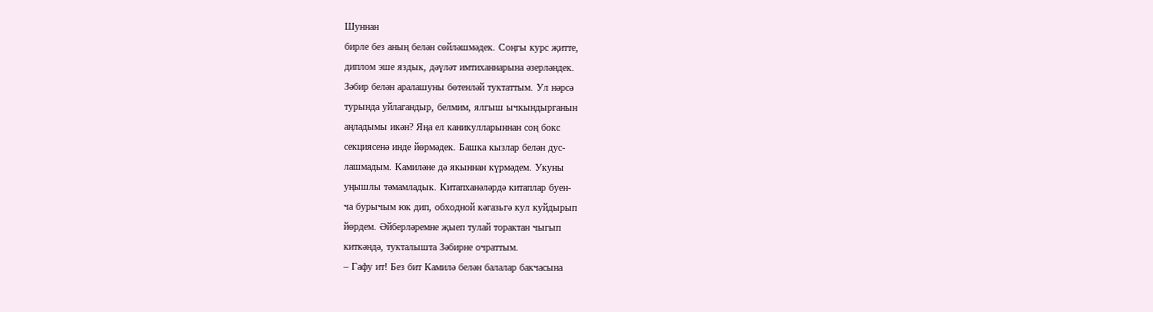Шуннан
бирле без аның белəн сөйлəшмəдек. Соңгы курс җитте,
диплом эше яздык, дəүлəт имтиханнарына əзерлəндек.
Зəбир белəн аралашуны бөтенлəй туктаттым. Ул нəрсə
турында уйлагандыр, белмим, ялгыш ычкындырганын
аңладымы икəн? Яңа ел каникулларыннан соң бокс
секциясенə инде йөрмəдек. Башка кызлар белəн дус-
лашмадым. Камилəне дə якыннан күрмəдем. Укуны
уңышлы тəмамладык. Китапханəлəрдə китаплар буен-
ча бурычым юк дип, обходной кəгазьгə кул куйдырып
йөрдем. Əйберлəремне җыеп тулай торактан чыгып
киткəндə, тукталышта Зəбирне очраттым.
– Гафу ит! Без бит Камилə белəн балалар бакчасына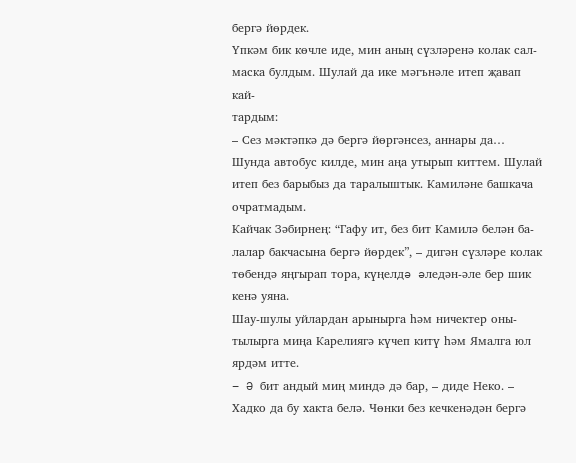бергə йөрдек.
Үпкəм бик көчле иде, мин аның сүзлəренə колак сал-
маска булдым. Шулай да ике мəгънəле итеп җавап кай-
тардым:
– Сез мəктəпкə дə бергə йөргəнсез, аннары да…
Шунда автобус килде, мин аңа утырып киттем. Шулай
итеп без барыбыз да таралыштык. Камилəне башкача
очратмадым.
Кайчак Зəбирнең: “Гафу ит, без бит Камилə белəн ба-
лалар бакчасына бергə йөрдек”, – дигəн сүзлəре колак
төбендə яңгырап тора, күңелдə əледəн-əле бер шик
кенə уяна.
Шау-шулы уйлардан арынырга һəм ничектер оны-
тылырга миңа Карелиягə күчеп китү һəм Ямалга юл
ярдəм итте.
– Ə бит андый миң миндə дə бар, – диде Неко. –
Хадко да бу хакта белə. Чөнки без кечкенəдəн бергə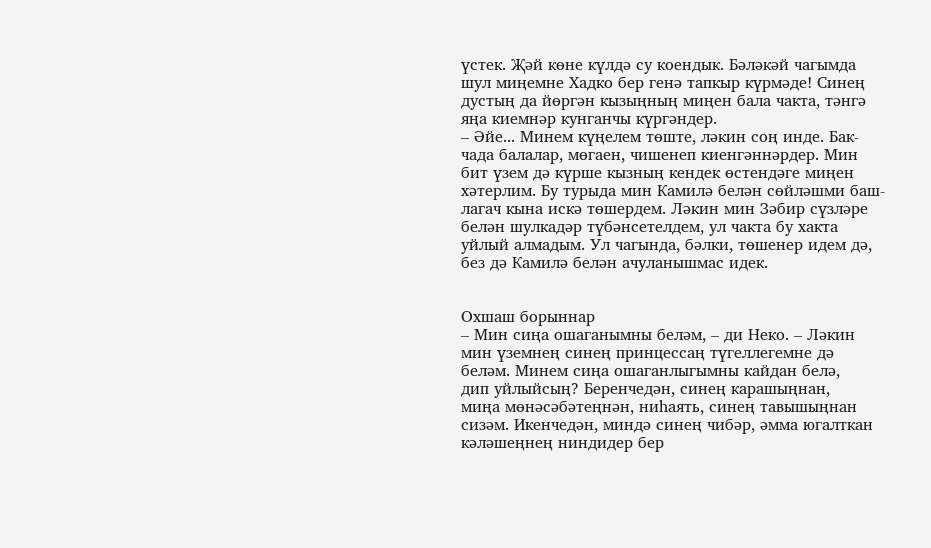үстек. Җəй көне күлдə су коендык. Бəлəкəй чагымда
шул миңемне Хадко бер генə тапкыр күрмəде! Синең
дустың да йөргəн кызыңның миңен бала чакта, тəнгə
яңа киемнəр кунганчы күргəндер.
– Əйе... Минем күңелем төште, лəкин соң инде. Бак-
чада балалар, мөгаен, чишенеп киенгəннəрдер. Мин
бит үзем дə күрше кызның кендек өстендəге миңен
хəтерлим. Бу турыда мин Камилə белəн сөйлəшми баш-
лагач кына искə төшердем. Лəкин мин Зəбир сүзлəре
белəн шулкадəр түбəнсетелдем, ул чакта бу хакта
уйлый алмадым. Ул чагында, бəлки, төшенер идем дə,
без дə Камилə белəн ачуланышмас идек.


Охшаш борыннар
– Мин сиңа ошаганымны белəм, – ди Неко. – Лəкин
мин үземнең синең принцессаң түгеллегемне дə
белəм. Минем сиңа ошаганлыгымны кайдан белə,
дип уйлыйсың? Беренчедəн, синең карашыңнан,
миңа мөнəсəбəтеңнəн, ниһаять, синең тавышыңнан
сизəм. Икенчедəн, миндə синең чибəр, əмма югалткан
кəлəшеңнең ниндидер бер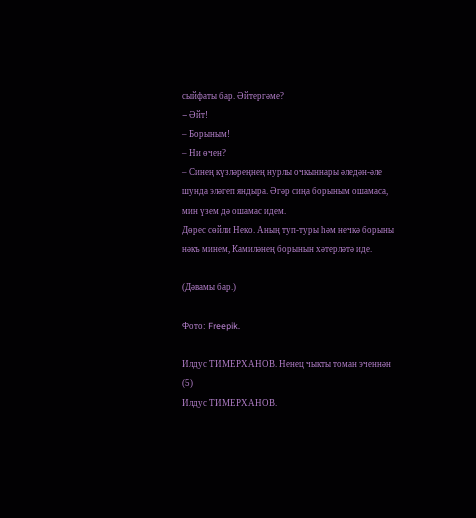сыйфаты бар. Əйтергəме?
– Əйт!
– Борыным!
– Ни өчен?
– Синең күзлəреңнең нурлы очкыннары əледəн-əле
шунда элəгеп яндыра. Əгəр сиңа борыным ошамаса,
мин үзем дə ошамас идем.
Дөрес сөйли Неко. Аның туп-туры һəм нечкə борыны
нəкъ минем, Камилəнең борынын хəтерлəтə иде.

(Дәвамы бар.)

Фото: Freepik.

Илдус ТИМЕРХАНОВ. Ненец чыкты томан эченнән (5)
Илдус ТИМЕРХАНОВ.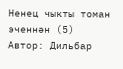Ненец чыкты томан эченнән (5)
Автор: Дильбар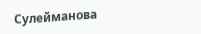Сулейманова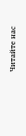Читайте нас